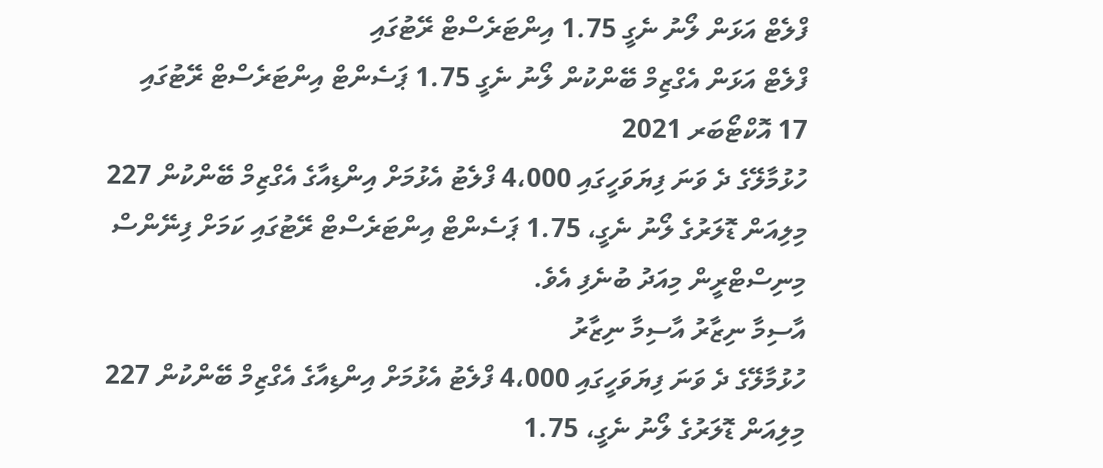ފްލެޓް އަޅަން ލޯނު ނެގީ 1.75 އިންޓަރެސްޓް ރޭޓުގައި
ފްލެޓް އަޅަން އެގްޒިމް ބޭންކުން ލޯނު ނެގީ 1.75 ޕަސެންޓް އިންޓަރެސްޓް ރޭޓުގައި
17 އޮކްޓޯބަރ 2021
ހުޅުމާލޭގެ ދެ ވަނަ ފިޔަވަހީގައި 4،000 ފްލެޓު އެޅުމަށް އިންޑިއާގެ އެގްޒިމް ބޭންކުން 227 މިލިއަން ޑޮލަރުގެ ލޯނު ނެގީ، 1.75 ޕަސެންޓް އިންޓަރެސްޓް ރޭޓުގައި ކަމަށް ފިނޭންސް މިނިސްޓްރީން މިއަދު ބުނެފި އެވެ.
އާސިމާ ނިޒާރު އާސިމާ ނިޒާރު
ހުޅުމާލޭގެ ދެ ވަނަ ފިޔަވަހީގައި 4،000 ފްލެޓު އެޅުމަށް އިންޑިއާގެ އެގްޒިމް ބޭންކުން 227 މިލިއަން ޑޮލަރުގެ ލޯނު ނެގީ، 1.75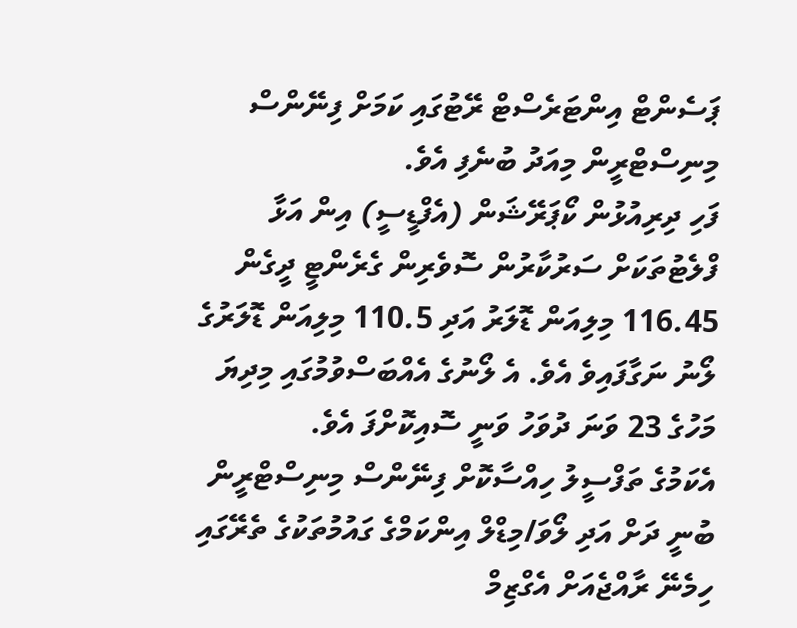ޕަސެންޓް އިންޓަރެސްޓް ރޭޓުގައި ކަމަށް ފިނޭންސް މިނިސްޓްރީން މިއަދު ބުނެފި އެވެ.
ފަހި ދިރިއުޅުން ކޯޕަރޭޝަން (އެފްޑީސީ) އިން އަޅާ ފްލެޓުތަކަށް ސަރުކާރުން ސޮވެރިން ގެރެންޓީ ދީގެން 116.45 މިލިއަން ޑޮލަރު އަދި 110.5 މިލިއަން ޑޮލަރުގެ ލޯނު ނަގާފައިވެ އެވެ. އެ ލޯނުގެ އެއްބަސްވުމުގައި މިދިޔަ މަހުގެ 23 ވަނަ ދުވަހު ވަނީ ސޮއިކޮށްފަ އެވެ.
އެކަމުގެ ތަފްސީލު ހިއްސާކޮށް ފިނޭންސް މިނިސްޓްރީން ބުނީ ދަށް އަދި ލޯވަ/މިޑްލް އިންކަމްގެ ގައުމުތަކުގެ ތެރޭގައި ހިމެނޭ ރާއްޖެއަށް އެގްޒިމް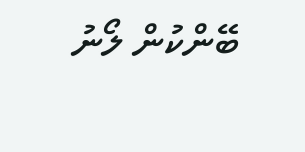ބޭންކުން ލޯނު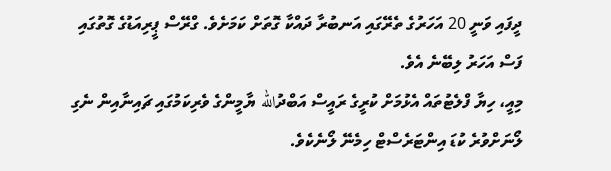ދީފައި ވަނީ 20 އަހަރުގެ ތެރޭގައި އަނބުރާ ދައްކާ ގޮތަށް ކަމަށެވެ. ގްރޭސް ޕީރިއަޑުގެ ގޮތުގައި ފަސް އަހަރު ލިބޭނެ އެވެ.
މިއީ، ހިޔާ ފްލެޓުތައް އެޅުމަށް ކުރީގެ ރައީސް އަބްދުالله ޔާމީންގެ ވެރިކަމުގައި ޗައިނާއިން ނެގި ލޯނަށްވުރެ ކުޑަ އިންޓަރެސްޓް ހިމެނޭ ލޯނެކެވެ.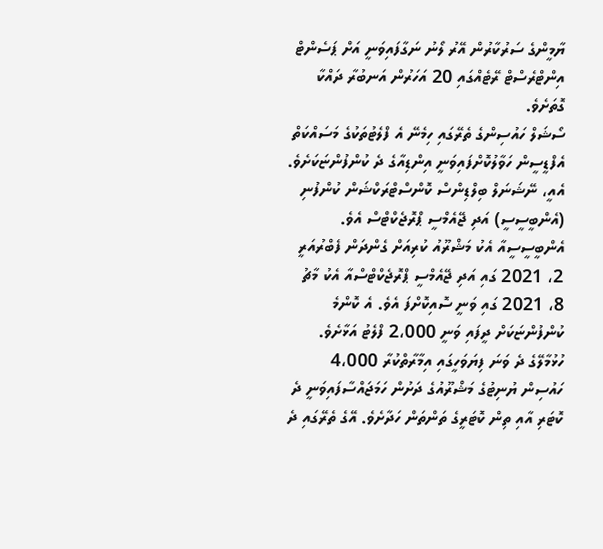ޔާމީންގެ ސަރުކާރުން އޭރު ލޯނު ނަގާފައިވަނީ އަށް ޕަސެންޓް އިންޓްރެސްޓް ރޭޓެއްގައި 20 އަހަރުން އަނބުރާ ދައްކާ ގޮތަށެވެ.
ސޯޝަލް ހައުސިންގެ ތެރޭގައި ހިމެނޭ އެ ފްލެޓުތަކުގެ މަސައްކަތް އެފްޑީސީން ހަވާލުކޮށްފައިވަނީ އިންޑިއާގެ ދެ ކުންފުންޏަކަށެވެ. އެއީ، ނޭޝަނަލް ބިލްޑިންސް ކޮންސްޓްރަކްޝަން ކުންފުނި (އެންބީސީސީ) އަދި ޖޭއެމްސީ ޕްރޮޖެކްޓްސް އެވެ.
އެންބީސީސީއާ އެކު މަޝްރޫއު ކުރިއަށް ގެންދަން ފެބްރުއަރީ 2، 2021 ގައި އަދި ޖޭއެމްސީ ޕްރޮޖެކްޓްސްއާ އެކު މާޗު 8، 2021 ގައި ވަނީ ސޮއިކޮށްފަ އެވެ. އެ ކޮންމެ ކުންފުންޏަކަށް ދީފައި ވަނީ 2،000 ފްލެޓު އަޅާށެވެ.
ހުޅުމާލޭގެ ދެ ވަނަ ފިޔަވަހީގައި އިމާރާތްކުރާ 4،000 ހައުސިން ޔުނިޓުގެ މަޝްރޫއުގެ ދަށުން ހަމަޖައްސާފައިވަނީ ދެ ކޮޓަރި އާއި ތިން ކޮޓަރީގެ ތަންތަން ހަދާށެވެ. އޭގެ ތެރޭގައި ދެ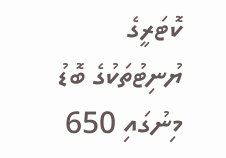ކޮޓަރީގެ ޔުނިޓުތަކުގެ ބޮޑު މިނުގައި 650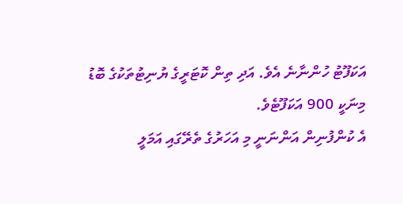އަކަފޫޓު ހުންނާނެ އެވެ. އަދި ތިން ކޮޓަރީގެ ޔުނިޓުތަކުގެ ބޮޑު މިނަކީ 900 އަކަފޫޓެވެ.
އެ ކުންފުނިން އަންނަނީ މި އަހަރުގެ ތެރޭގައި އަމަލީ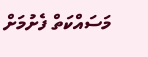މަސައްކަތް ފެށުމަށް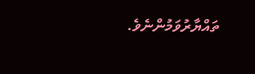ތައްޔާރުވަމުންނެވެ.